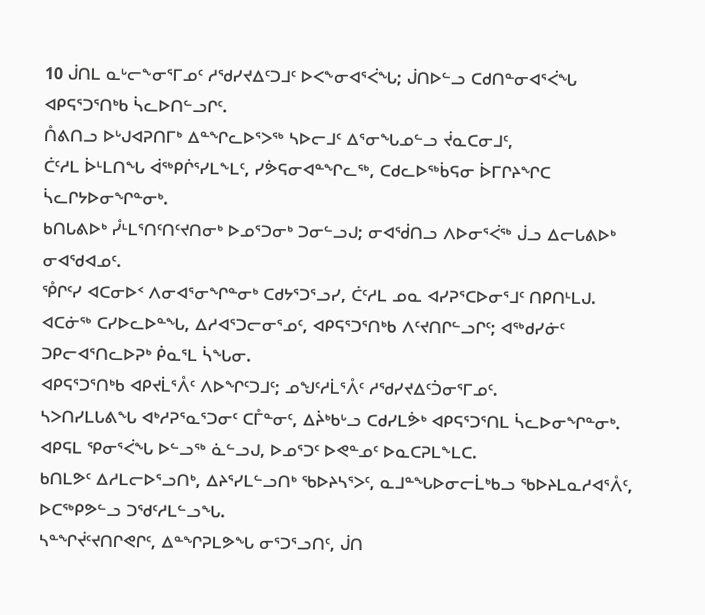10 ᒎᑎᒪ ᓇᒡᓕᖕᓂᕐᒥᓄᑦ ᓱᖁᓯᔪᐃᑦᑐᒧᑦ ᐅᐸᖕᓂᐊᕐᐹᖓ; ᒎᑎᐅᓪᓗ ᑕᑯᑎᓐᓂᐊᕐᐹᖓ ᐊᑭᕋᕐᑐᕐᑎᒃᑲ ᓵᓚᐅᑎᓪᓗᒋᑦ.
ᑍᕕᑎᓗ ᐅᒡᒍᐊᕈᑎᒥᒃ ᐃᓐᖏᓚᐅᕐᐳᖅ ᓴᐅᓕᒧᑦ ᐃᕐᓂᖓᓄᓪᓗ ᔫᓇᑕᓂᒧᑦ,
ᑖᑦᓱᒪ ᐆᒻᒪᑎᖓ ᐋᖅᑭᒌᕐᓯᒪᖕᒪᑦ, ᓯᕘᕋᓂᐊᓐᖏᓚᖅ, ᑕᑯᓚᐅᖅᑳᕋᓂ ᐆᒥᒋᔨᖏᑕ ᓵᓚᒋᔭᐅᓂᖏᓐᓂᒃ.
ᑲᑎᒐᕕᐅᒃ ᓮᒻᒪᕐᑎᑦᑎᑦᔪᑎᓂᒃ ᐅᓄᕐᑐᓂᒃ ᑐᓂᓪᓗᒍ; ᓂᐊᖂᑎᓗ ᐱᐅᓂᕐᐹᖅ ᒎᓗ ᐃᓕᒐᕕᐅᒃ ᓂᐊᖁᐊᓄᑦ.
ᕾᒋᑦᓯ ᐊᑕᓂᐅᑉ ᐱᓂᐊᕐᓂᖏᓐᓂᒃ ᑕᑯᔭᕐᑐᕐᓗᓯ, ᑖᑦᓱᒪ ᓄᓇ ᐊᓯᕈᕐᑕᐅᓂᕐᒧᑦ ᑎᑭᑎᒻᒪᒍ.
ᐊᑕᓃᖅ ᑕᓯᐅᓚᐅᓐᖓ, ᐃᓱᐊᕐᑐᓕᓂᕐᓄᑦ, ᐊᑭᕋᕐᑐᕐᑎᒃᑲ ᐱᑦᔪᑎᒋᓪᓗᒋᑦ; ᐊᖅᑯᓯᓃᑦ ᑐᑭᓕᐊᕐᑎᓚᐅᕈᒃ ᑮᓇᕐᒪ ᓵᖓᓂ.
ᐊᑭᕋᕐᑐᕐᑎᒃᑲ ᐊᑭᔪᒫᕐᐰᑦ ᐱᐅᖏᑦᑐᒧᑦ; ᓄᖑᑦᓱᒫᕐᐰᑦ ᓱᖁᓯᔪᐃᑦᑑᓂᕐᒥᓄᑦ.
ᓴᐳᑎᓯᒪᒐᕕᖓ ᐊᒃᓱᕈᕐᓇᕐᑐᓂᑦ ᑕᒤᓐᓂᑦ, ᐃᔩᒃᑲᒡᓗ ᑕᑯᓯᒪᕘᒃ ᐊᑭᕋᕐᑐᕐᑎᒪ ᓵᓚᐅᓂᖏᓐᓂᒃ.
ᐊᑭᕋᒪ ᕿᓂᕐᐹᖓ ᐅᓪᓗᖅ ᓈᓪᓗᒍ, ᐅᓄᕐᑐᑦ ᐅᕙᓐᓄᑦ ᐅᓇᑕᕈᒪᖕᒪᑕ.
ᑲᑎᒪᕗᑦ ᐃᓱᒪᓕᐅᕐᓗᑎᒃ, ᐃᔨᕐᓯᒪᓪᓗᑎᒃ ᖃᐅᔨᓴᕐᐳᑦ, ᓇᒧᓐᖓᐅᓂᓕᒫᒃᑲᓗ ᖃᐅᔨᒪᓇᓱᐊᕐᐰᑦ, ᐅᑕᖅᑭᕗᓪᓗ ᑐᖁᑦᓱᒪᓪᓗᖓ.
ᓴᓐᖏᔫᑦᔪᑎᒋᕙᒋᑦ, ᐃᓐᖏᕈᒪᕗᖓ ᓂᕐᑐᕐᓗᑎᑦ, ᒎᑎ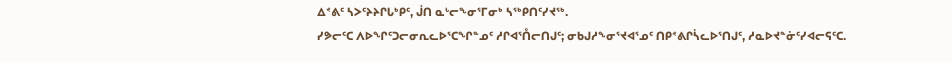ᐃᕝᕕᑦ ᓴᐳᑦᔨᔨᒋᒐᒃᑭᑦ, ᒎᑎ ᓇᒡᓕᖕᓂᕐᒥᓂᒃ ᓴᖅᑭᑎᑦᓯᔪᖅ.
ᓯᕗᓕᑦᑕ ᐱᐅᖏᑦᑐᓕᓂᕆᓚᐅᕐᑕᖏᓐᓄᑦ ᓱᒋᐊᕐᑍᓕᑎᒍᑦ; ᓂᑲᒍᓱᖕᓂᕐᔪᐊᕐᓄᑦ ᑎᑭᕝᕕᒋᓵᓚᐅᕐᑎᒍᑦ, ᓱᓇᐅᔪᓐᓃᑦᓯᐊᓕᕋᑦᑕ.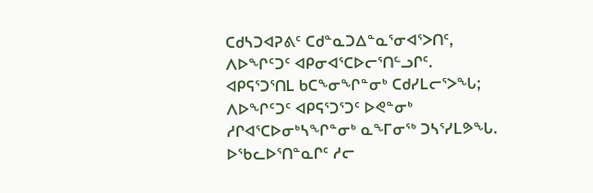ᑕᑯᓴᑐᐊᕈᕕᑦ ᑕᑯᓐᓇᑐᐃᓐᓇᕐᓂᐊᕐᐳᑎᑦ, ᐱᐅᖏᑦᑐᑦ ᐊᑭᓂᐊᕐᑕᐅᓕᕐᑎᓪᓗᒋᑦ.
ᐊᑭᕋᕐᑐᕐᑎᒪ ᑲᑕᖕᓂᖏᓐᓂᒃ ᑕᑯᓯᒪᓕᕐᐳᖓ; ᐱᐅᖏᑦᑐᑦ ᐊᑭᕋᕐᑐᕐᑐᑦ ᐅᕙᓐᓂᒃ ᓱᒋᐊᕐᑕᐅᓂᒃᓴᖏᓐᓂᒃ ᓇᖕᒥᓂᖅ ᑐᓴᕐᓯᒪᕗᖓ.
ᐅᖃᓚᐅᕐᑎᓐᓇᒋᑦ ᓱᓕ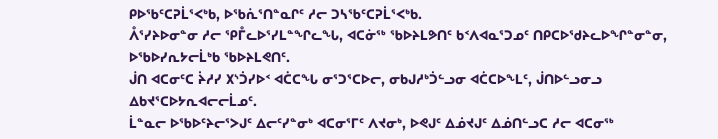ᑭᐅᖃᑦᑕᕈᒫᕐᐸᒃᑲ, ᐅᖃᕇᕐᑎᓐᓇᒋᑦ ᓱᓕ ᑐᓴᖃᑦᑕᕈᒫᕐᐸᒃᑲ.
ᐰᕐᓯᔨᐅᓂᓐᓂ ᓱᓕ ᕿᒤᓚᐅᕐᓯᒪᓐᖏᓚᖓ, ᐊᑕᓃᖅ ᖃᐅᔨᒪᕗᑎᑦ ᑲᑉᐱᐊᓇᕐᑐᓄᑦ ᑎᑭᑕᐅᖁᔨᓚᐅᖏᓐᓂᓐᓂ, ᐅᖃᐅᓯᕆᔭᓕᒫᒃᑲ ᖃᐅᔨᒪᕙᑎᑦ.
ᒎᑎ ᐊᑕᓂᑦᑕ ᔩᓱᓯ ᙭ᔅᑑᓯᐅᑉ ᐊᑖᑕᖓ ᓂᕐᑐᕐᑕᐅᓕ, ᓂᑲᒍᓱᒃᑑᓪᓗᓂ ᐊᑖᑕᐅᖕᒪᑦ, ᒎᑎᐅᓪᓗᓂᓗ ᐃᑲᔪᕐᑕᐅᔭᕆᐊᓕᓕᒫᓄᑦ.
ᒫᓐᓇᓕ ᐅᖃᐅᑦᔨᓕᕐᐳᒍᑦ ᐃᓕᑦᓯᓐᓂᒃ ᐊᑕᓂᕐᒥᑦ ᐱᔪᓂᒃ, ᐅᕙᒍᑦ ᐃᓅᔪᒍᑦ ᐃᓅᑎᓪᓗᑕ ᓱᓕ ᐊᑕᓂᖅ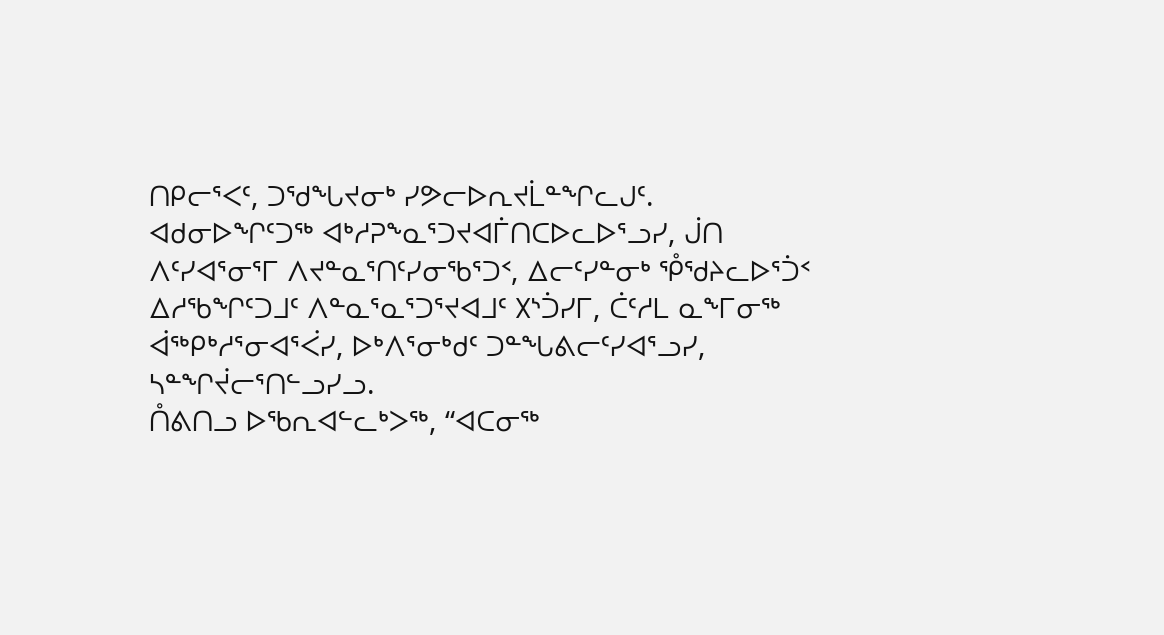ᑎᑭᓕᕐᐸᑦ, ᑐᖁᖓᔪᓂᒃ ᓯᕗᓕᐅᕆᔪᒫᓐᖏᓚᒍᑦ.
ᐊᑯᓂᐅᖏᑦᑐᖅ ᐊᒃᓱᕈᖕᓇᕐᑐᔪᐊᒦᑎᑕᐅᓚᐅᕐᓗᓯ, ᒎᑎ ᐱᑦᓯᐊᕐᓂᕐᒥ ᐱᔪᓐᓇᕐᑎᑦᓯᓂᖃᕐᑐᑉ, ᐃᓕᑦᓯᓐᓂᒃ ᕾᖁᔨᓚᐅᕐᑑᑉ ᐃᓱᖃᖏᑦᑐᒧᑦ ᐱᓐᓇᕐᓇᕐᑐᕐᔪᐊᒧᑦ ᙭ᔅᑑᓯᒥ, ᑖᑦᓱᒪ ᓇᖕᒥᓂᖅ ᐋᖅᑭᒃᓱᕐᓂᐊᕐᐹᓯ, ᐅᒃᐱᕐᓂᒃᑯᑦ ᑐᓐᖓᕕᓕᑦᓯᐊᕐᓗᓯ, ᓴᓐᖏᔫᓕᕐᑎᓪᓗᓯᓗ.
ᑍᕕᑎᓗ ᐅᖃᕆᐊᓪᓚᒃᐳᖅ, “ᐊᑕᓂᖅ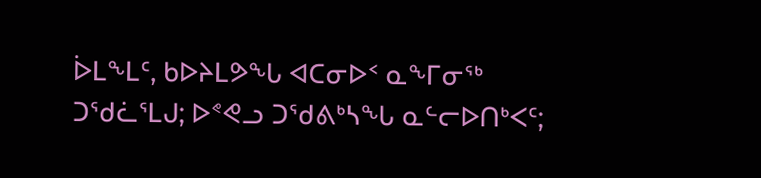ᐆᒪᖕᒪᑦ, ᑲᐅᔨᒪᕗᖓ ᐊᑕᓂᐅᑉ ᓇᖕᒥᓂᖅ ᑐᖁᓛᕐᒪᒍ; ᐅᕝᕙᓗ ᑐᖁᕕᒃᓴᖓ ᓇᓪᓕᐅᑎᒃᐸᑦ;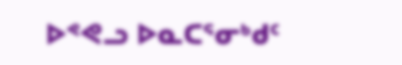ᐅᕝᕙᓗ ᐅᓇᑕᕐᓂᒃᑯᑦ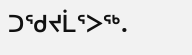ᑐᖁᔪᒫᕐᐳᖅ.